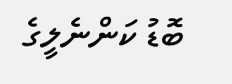ބޮޑު ކަންނެލީގެ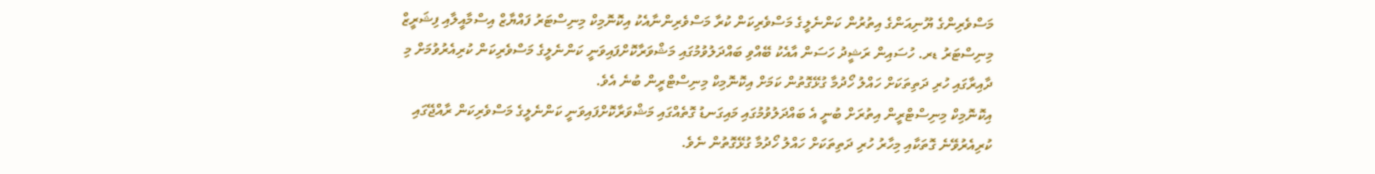މަސްވެރިންގެ ޔޫނިއަންގެ އިތުރުން ކަންނެލީގެ މަސްވެރިކަން ކުރާ މަސްވެރިންނާއެކު އިކޮނޮމިކް މިނިސްޓަރު ފައްޔާޒް އިސްމާއީލާއި ފިޝަރީޒް މިނިސްޓަރު ޑރ. ހުސައިން ރަޝީދު ހަސަން އާއެކު ބޭއްވި ބައްދަލުވުމުގައި މަޝްވަރާކޮށްފައިވަނީ ކަންނެލީގެ މަސްވެރިކަން ކުރިއެރުވުމަށް މި ދާއިރާގައި ހުރި ދަތިތަކަށް ހައްލު ހޯދުމާ ގުޅޭގޮތުން ކަމަށް އިކޮނޮމިކް މިނިސްޓްރީން ބުނެ އެވެ.
އިކޮނޮމިކް މިނިސްޓްރީން އިތުރަށް ބުނީ އެ ބައްދަލުވުމުގައި މައިގަނޑު ގޮތެއްގައި މަޝްވަރާކޮށްފައިވަނީ ކަންނެލީގެ މަސްވެރިކަން ރާއްޖޭގައި ކުރިއެރުވޭނެ ގޮތަކާއި މިހާރު ހުރި ދަތިތަކަށް ހައްލު ހޯދުމާ ގުޅޭގޮތުން ނެވެ.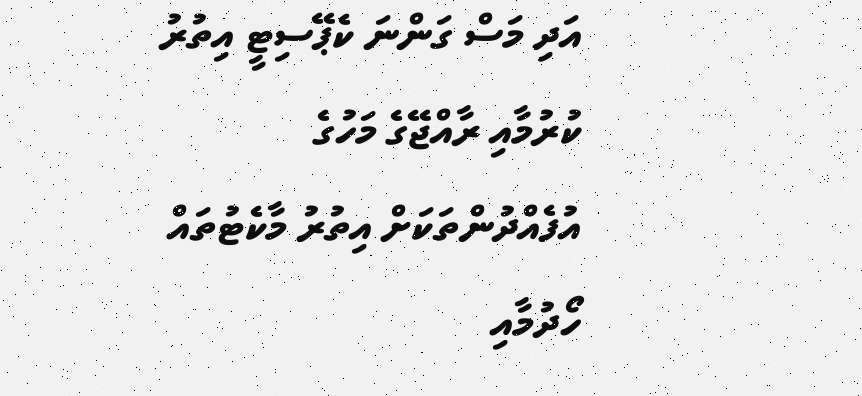އަދި މަސް ގަންނަ ކެޕޭސިޓީ އިތުރު ކުރުމާއި ރާއްޖޭގެ މަހުގެ އުފެއްދުންތަކަށް އިތުރު މާކެޓުތައް ހޯދުމާއި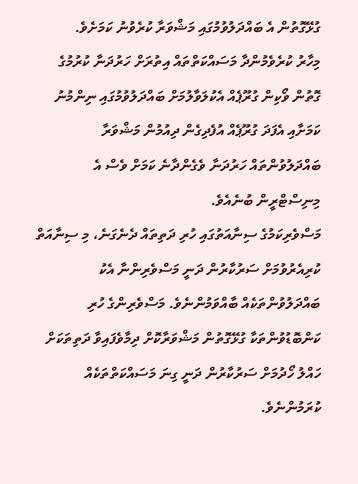ގުޅޭގޮތުން އެ ބައްދަލުވުމުގައި މަޝްވަރާ ކުރެވުނު ކަމަށެވެ.
މިހާރު ކުރެވެމުންދާ މަސައްކަތްތައް އިތުރަށް ހަރުދަނާ ކުރުމުގެ ގޮތުން ވޯކިން ގުރޫޕެއް އެކުލަވާލުމަށް ބައްދަލުވުމުގައި ނިންމުނު ކަމަށާއި އެފަދަ ގުރޫޕެއް އުފެދިގެން ދިއުމުން މަޝްވަރާ ބައްދަލުވުންތައް ހަރުދަނާ ވެގެންދާނެ ކަމަށް ވެސް އެ މިނިސްޓްރީން ބުނެއެވެ.
މަސްވެރިކަމުގެ ސިނާއަތުގައި ހުރި ދަތިތައް ދެނެގަނެ، މި ސިނާއަތް ކުރިއެރުވުމަށް ސަރުކާރުން ދަނީ މަސްވެރިންނާ އެކު ބައްދަލުވުންތަކެއް ބާއްވަމުންނެވެ. މަސްވެރިންގެ ހުރި ކަންބޮޑުވުންތަކާ ގުޅޭގޮތުން މަޝްވަރާކޮށް ދިމާވެފައިވާ ދަތިތަކަށް ހައްލު ހޯދުމަށް ސަރުކާރުން ދަނީ ގިނަ މަސައްކަތްތަކެއް ކުރަމުންނެވެ.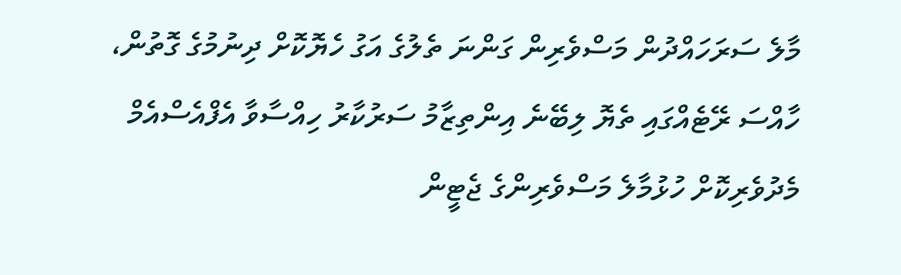މާލެ ސަރަހައްދުން މަސްވެރިން ގަންނަ ތެލުގެ އަގު ހެޔޮކޮށް ދިނުމުގެ ގޮތުން، ހާއްސަ ރޭޓެއްގައި ތެޔޮ ލިބޭނެ އިންތިޒާމު ސަރުކާރު ހިއްސާވާ އެފްއެސްއެމް މެދުވެރިކޮށް ހުޅުމާލެ މަސްވެރިންގެ ޖެޓީން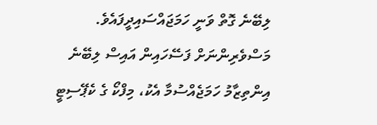ލިބޭނެ ގޮތް ވަނީ ހަމަޖައްސައިދީފައެވެ. މަސްވެރިންނަށް ފަސޭހައިން އައިސް ލިބޭނެ އިންތިޒާމު ހަމަޖެއްސުމާ އެކު، މިފްކޯ ގެ ކެޕޭސިޓީ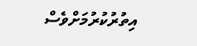އިތުރުކުރުމަށްވެސް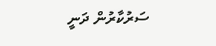ސަރުކާރުން ދަނީ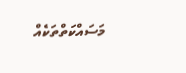މަސައްކަތްތަކެއް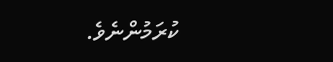ކުރަމުންނެވެ.